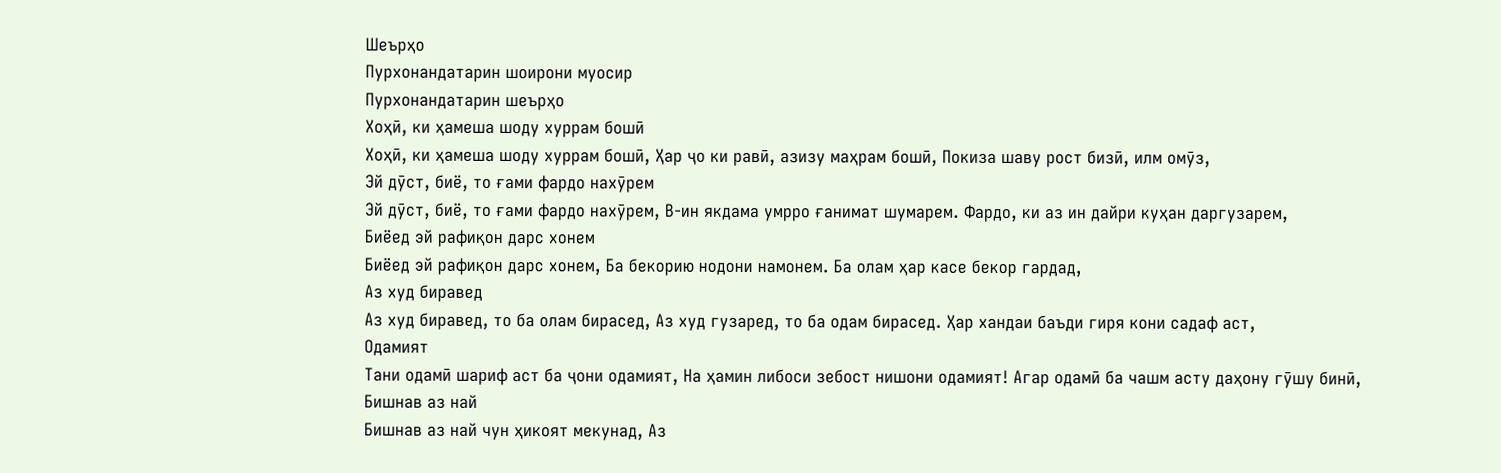Шеърҳо
Пурхонандатарин шоирони муосир
Пурхонандатарин шеърҳо
Хоҳӣ, ки ҳамеша шоду хуррам бошӣ
Хоҳӣ, ки ҳамеша шоду хуррам бошӣ, Ҳар ҷо ки равӣ, азизу маҳрам бошӣ, Покиза шаву рост бизӣ, илм омӯз,
Эй дӯст, биё, то ғами фардо нахӯрем
Эй дӯст, биё, то ғами фардо нахӯрем, В-ин якдама умрро ғанимат шумарем. Фардо, ки аз ин дайри куҳан даргузарем,
Биёед эй рафиқон дарс хонем
Биёед эй рафиқон дарс хонем, Ба бекорию нодони намонем. Ба олам ҳар касе бекор гардад,
Аз худ биравед
Аз худ биравед, то ба олам бирасед, Аз худ гузаред, то ба одам бирасед. Ҳар хандаи баъди гиря кони садаф аст,
Одамият
Тани одамӣ шариф аст ба ҷони одамият, На ҳамин либоси зебост нишони одамият! Агар одамӣ ба чашм асту даҳону гӯшу бинӣ,
Бишнав аз най
Бишнав аз най чун ҳикоят мекунад, Аз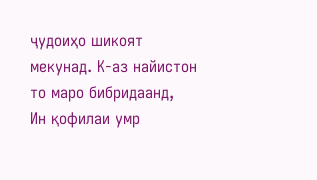ҷудоиҳо шикоят мекунад. К-аз найистон то маро бибридаанд,
Ин қофилаи умр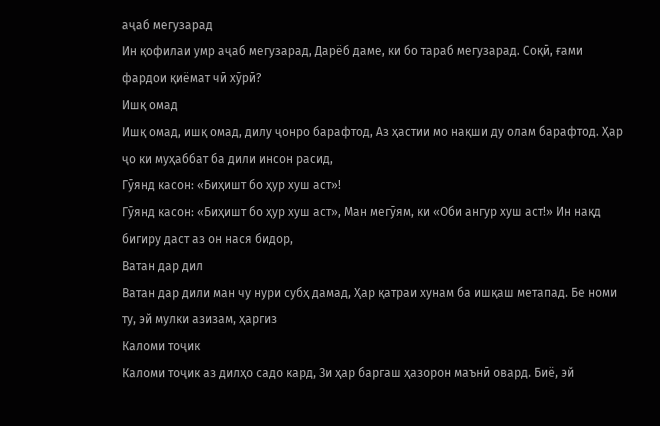аҷаб мегузарад
Ин қофилаи умр аҷаб мегузарад, Дарёб даме, ки бо тараб мегузарад. Соқӣ, ғами фардои қиёмат чӣ хӯрӣ?
Ишқ омад
Ишқ омад, ишқ омад, дилу ҷонро барафтод, Аз ҳастии мо нақши ду олам барафтод. Ҳар ҷо ки муҳаббат ба дили инсон расид,
Гӯянд касон: «Биҳишт бо ҳур хуш аст»!
Гӯянд касон: «Биҳишт бо ҳур хуш аст», Ман мегӯям, ки «Оби ангур хуш аст!» Ин нақд бигиру даст аз он нася бидор,
Ватан дар дил
Ватан дар дили ман чу нури субҳ дамад, Ҳар қатраи хунам ба ишқаш метапад. Бе номи ту, эй мулки азизам, ҳаргиз
Каломи тоҷик
Каломи тоҷик аз дилҳо садо кард, Зи ҳар баргаш ҳазорон маънӣ овард. Биё, эй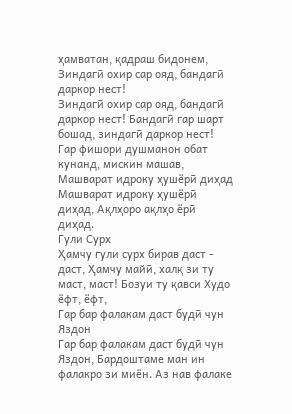ҳамватан, қадраш бидонем,
Зиндагӣ охир сар ояд, бандагӣ даркор нест!
Зиндагӣ охир сар ояд, бандагӣ даркор нест! Бандагӣ гар шарт бошад, зиндагӣ даркор нест! Гар фишори душманон обат кунанд, мискин машав,
Машварат идроку ҳушёрӣ диҳад
Машварат идроку ҳушёрӣ диҳад, Ақлҳоро ақлҳо ёрӣ диҳад.
Гули Сурх
Ҳамчу гули сурх бирав даст - даст, Ҳамчу майӣ, халқ зи ту маст, маст! Бозуи ту қавси Худо ёфт, ёфт,
Гар бар фалакам даст будӣ чун Яздон
Гар бар фалакам даст будӣ чун Яздон, Бардоштаме ман ин фалакро зи миён. Аз нав фалаке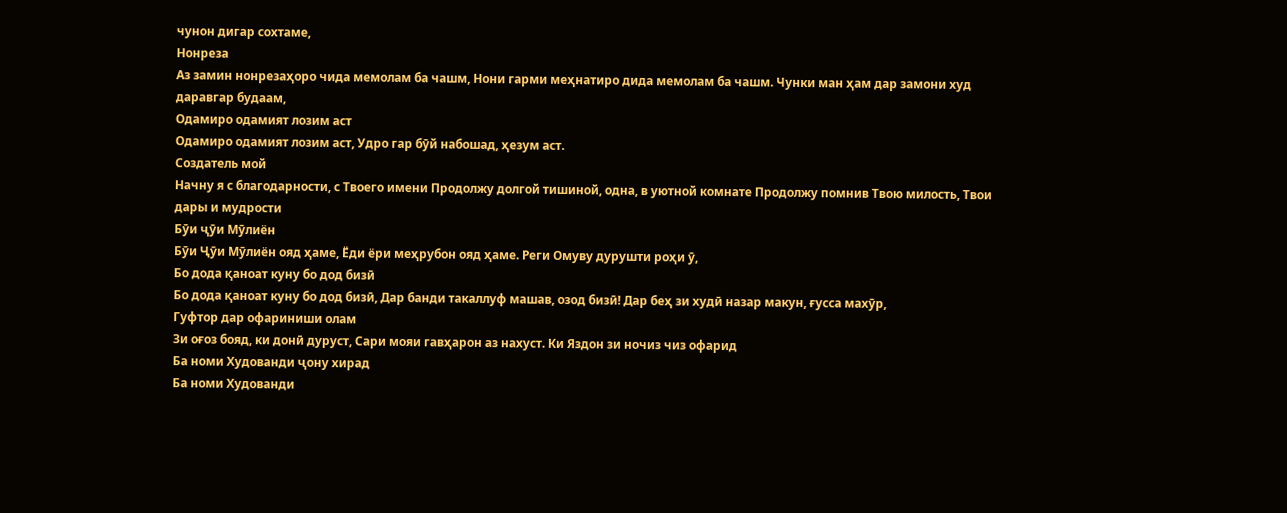чунон дигар сохтаме,
Нонреза
Аз замин нонрезаҳоро чида мемолам ба чашм, Нони гарми меҳнатиро дида мемолам ба чашм. Чунки ман ҳам дар замони худ даравгар будаам,
Одамиро одамият лозим аст
Одамиро одамият лозим аст, Удро гар бӯй набошад, ҳезум аст.
Создатель мой
Начну я с благодарности, с Твоего имени Продолжу долгой тишиной, одна, в уютной комнате Продолжу помнив Твою милость, Твои дары и мудрости
Бӯи ҷӯи Мӯлиён
Бӯи Ҷӯи Мӯлиён ояд ҳаме, Ёди ёри меҳрубон ояд ҳаме. Реги Омуву дурушти роҳи ӯ,
Бо дода қаноат куну бо дод бизӣ
Бо дода қаноат куну бо дод бизӣ, Дар банди такаллуф машав, озод бизӣ! Дар беҳ зи худӣ назар макун, ғусса махӯр,
Гуфтор дар офариниши олам
Зи оғоз бояд, ки донӣ дуруст, Сари мояи гавҳарон аз нахуст. Ки Яздон зи ночиз чиз офарид
Ба номи Худованди ҷону хирад
Ба номи Худованди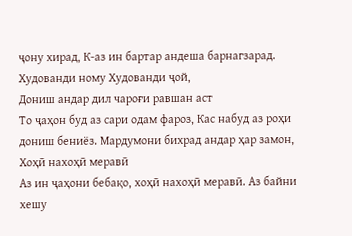ҷону хирад, К-аз ин бартар андеша барнагзарад. Худованди ному Худованди ҷой,
Дониш андар дил чароғи равшан аст
То ҷаҳон буд аз сари одам фароз, Кас набуд аз роҳи дониш бениёз. Мардумони бихрад андар ҳар замон,
Хоҳӣ нахоҳӣ меравӣ
Аз ин ҷаҳони бебақо, хоҳӣ нахоҳӣ меравӣ. Аз байни хешу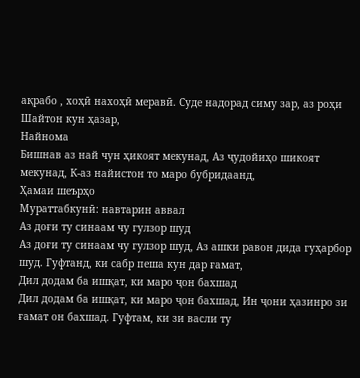ақрабо , хоҳӣ нахоҳӣ меравӣ. Суде надорад симу зар, аз роҳи Шайтон кун ҳазар,
Найнома
Бишнав аз най чун ҳикоят мекунад, Аз ҷудойиҳо шикоят мекунад, К-аз найистон то маро бубридаанд,
Ҳамаи шеърҳо
Мураттабкунӣ: навтарин аввал
Аз доғи ту синаам чу гулзор шуд
Аз доғи ту синаам чу гулзор шуд, Аз ашки равон дида гуҳарбор шуд. Гуфтанд, ки сабр пеша кун дар ғамат,
Дил додам ба ишқат, ки маро ҷон бахшад
Дил додам ба ишқат, ки маро ҷон бахшад, Ин ҷони ҳазинро зи ғамат он бахшад. Гуфтам, ки зи васли ту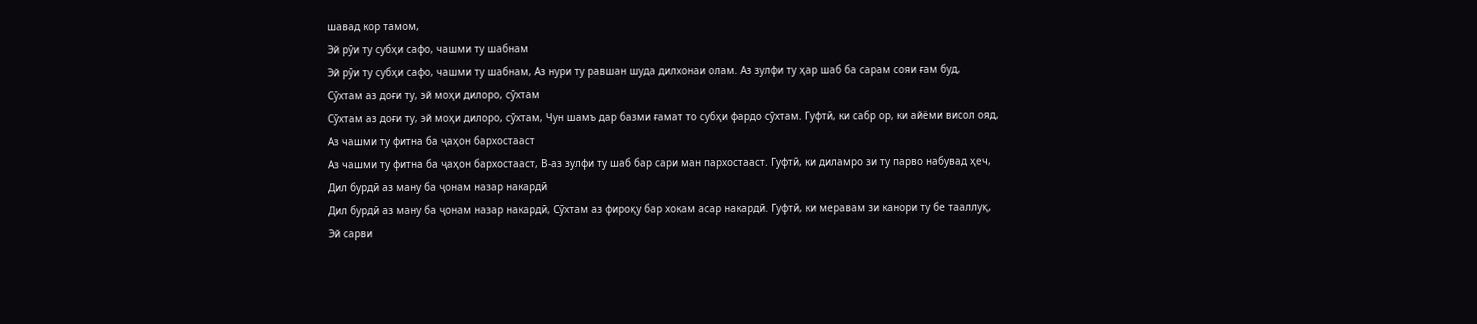шавад кор тамом,
Эй рӯи ту субҳи сафо, чашми ту шабнам
Эй рӯи ту субҳи сафо, чашми ту шабнам, Аз нури ту равшан шуда дилхонаи олам. Аз зулфи ту ҳар шаб ба сарам сояи ғам буд,
Сӯхтам аз доғи ту, эй моҳи дилоро, сӯхтам
Сӯхтам аз доғи ту, эй моҳи дилоро, сӯхтам, Чун шамъ дар базми ғамат то субҳи фардо сӯхтам. Гуфтӣ, ки сабр ор, ки айёми висол ояд,
Аз чашми ту фитна ба ҷаҳон бархостааст
Аз чашми ту фитна ба ҷаҳон бархостааст, В-аз зулфи ту шаб бар сари ман пархостааст. Гуфтӣ, ки диламро зи ту парво набувад ҳеч,
Дил бурдӣ аз ману ба ҷонам назар накардӣ
Дил бурдӣ аз ману ба ҷонам назар накардӣ, Сӯхтам аз фироқу бар хокам асар накардӣ. Гуфтӣ, ки меравам зи канори ту бе тааллуқ,
Эй сарви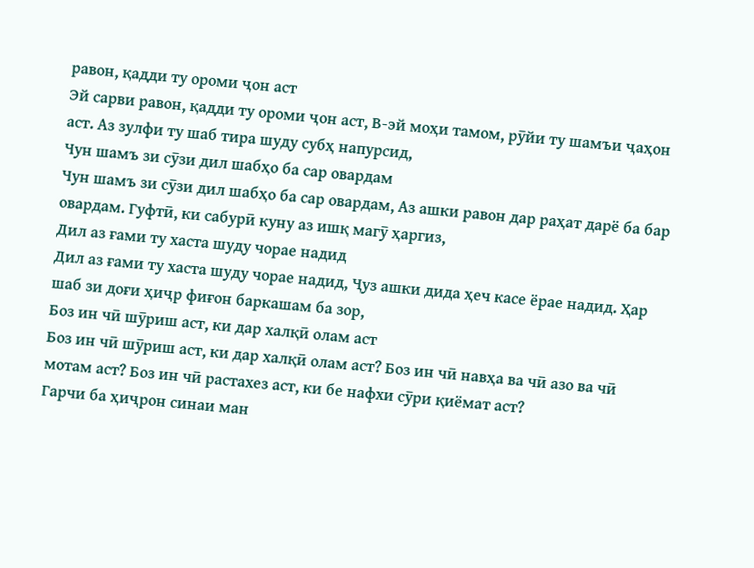равон, қадди ту ороми ҷон аст
Эй сарви равон, қадди ту ороми ҷон аст, В-эй моҳи тамом, рӯйи ту шамъи ҷаҳон аст. Аз зулфи ту шаб тира шуду субҳ напурсид,
Чун шамъ зи сӯзи дил шабҳо ба сар овардам
Чун шамъ зи сӯзи дил шабҳо ба сар овардам, Аз ашки равон дар раҳат дарё ба бар овардам. Гуфтӣ, ки сабурӣ куну аз ишқ магӯ ҳаргиз,
Дил аз ғами ту хаста шуду чорае надид
Дил аз ғами ту хаста шуду чорае надид, Ҷуз ашки дида ҳеч касе ёрае надид. Ҳар шаб зи доғи ҳиҷр фиғон баркашам ба зор,
Боз ин чӣ шӯриш аст, ки дар халқӣ олам аст
Боз ин чӣ шӯриш аст, ки дар халқӣ олам аст? Боз ин чӣ навҳа ва чӣ азо ва чӣ мотам аст? Боз ин чӣ растахез аст, ки бе нафхи сӯри қиёмат аст?
Гарчи ба ҳиҷрон синаи ман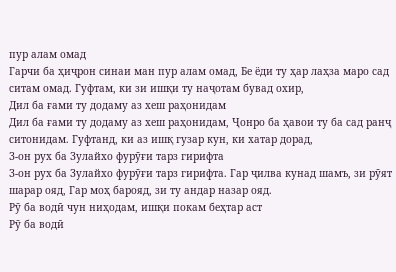пур алам омад
Гарчи ба ҳиҷрон синаи ман пур алам омад, Бе ёди ту ҳар лаҳза маро сад ситам омад. Гуфтам, ки зи ишқи ту наҷотам бувад охир,
Дил ба ғами ту додаму аз хеш раҳонидам
Дил ба ғами ту додаму аз хеш раҳонидам, Ҷонро ба ҳавои ту ба сад ранҷ ситонидам. Гуфтанд, ки аз ишқ гузар кун, ки хатар дорад,
З-он рух ба Зулайхо фурӯғи тарз гирифта
З-он рух ба Зулайхо фурӯғи тарз гирифта. Гар ҷилва кунад шамъ, зи рӯят шарар ояд, Гар моҳ барояд, зи ту андар назар ояд.
Рӯ ба водӣ чун ниҳодам, ишқи покам беҳтар аст
Рӯ ба водӣ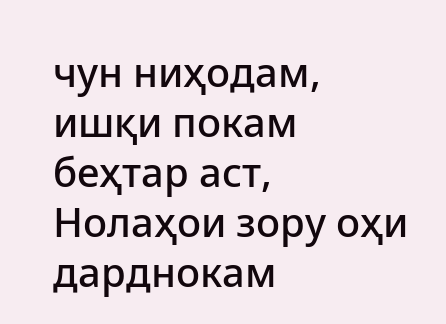чун ниҳодам, ишқи покам беҳтар аст, Нолаҳои зору оҳи дарднокам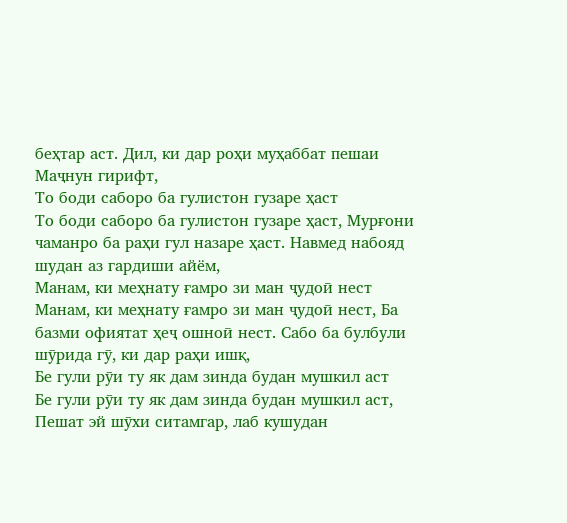беҳтар аст. Дил, ки дар роҳи муҳаббат пешаи Маҷнун гирифт,
То боди саборо ба гулистон гузаре ҳаст
То боди саборо ба гулистон гузаре ҳаст, Мурғони чаманро ба раҳи гул назаре ҳаст. Навмед набояд шудан аз гардиши айём,
Манам, ки меҳнату ғамро зи ман ҷудоӣ нест
Манам, ки меҳнату ғамро зи ман ҷудоӣ нест, Ба базми офиятат ҳеҷ ошноӣ нест. Сабо ба булбули шӯрида гӯ, ки дар раҳи ишқ,
Бе гули рӯи ту як дам зинда будан мушкил аст
Бе гули рӯи ту як дам зинда будан мушкил аст, Пешат эй шӯхи ситамгар, лаб кушудан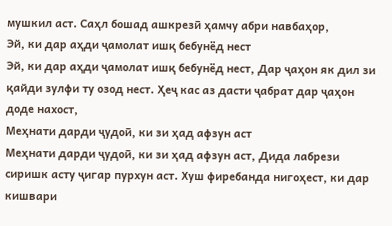мушкил аст. Саҳл бошад ашкрезӣ ҳамчу абри навбаҳор,
Эй, ки дар аҳди ҷамолат ишқ бебунёд нест
Эй, ки дар аҳди ҷамолат ишқ бебунёд нест, Дар ҷаҳон як дил зи қайди зулфи ту озод нест. Ҳеҷ кас аз дасти ҷабрат дар ҷаҳон доде нахост,
Меҳнати дарди ҷудоӣ, ки зи ҳад афзун аст
Меҳнати дарди ҷудоӣ, ки зи ҳад афзун аст, Дида лабрези сиришк асту ҷигар пурхун аст. Хуш фиребанда нигоҳест, ки дар кишвари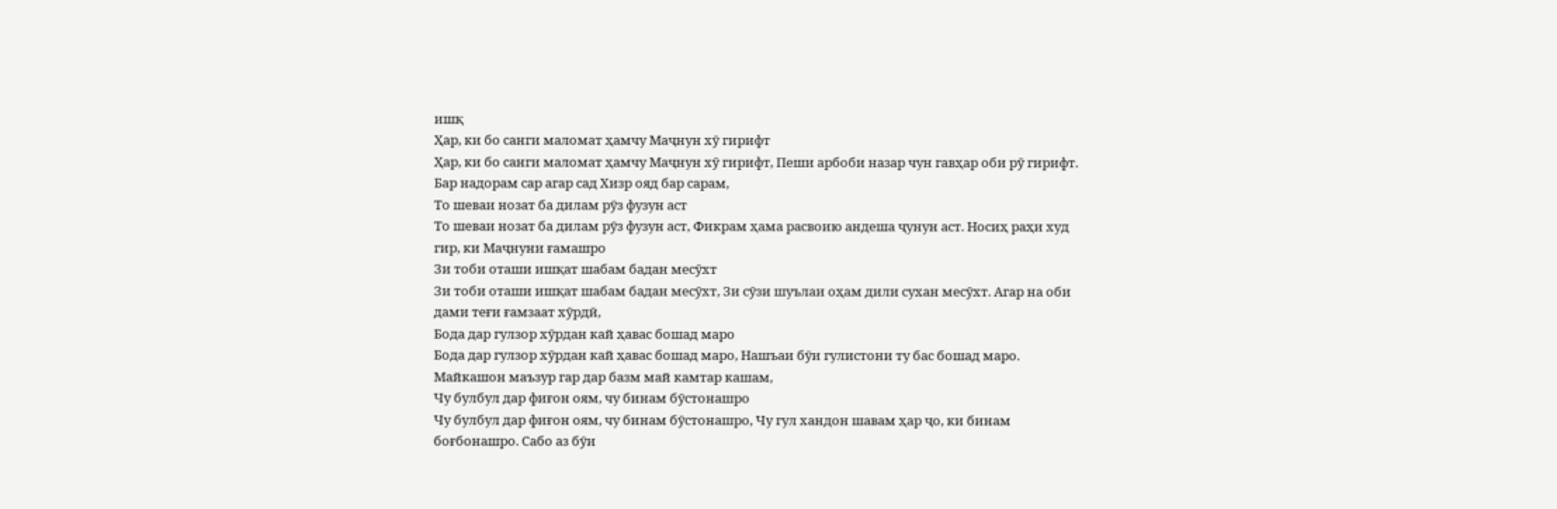ишқ
Ҳар, ки бо санги маломат ҳамчу Маҷнун хӯ гирифт
Ҳар, ки бо санги маломат ҳамчу Маҷнун хӯ гирифт, Пеши арбоби назар чун гавҳар оби рӯ гирифт. Бар надорам сар агар сад Хизр ояд бар сарам,
То шеваи нозат ба дилам рӯз фузун аст
То шеваи нозат ба дилам рӯз фузун аст, Фикрам ҳама расвоию андеша ҷунун аст. Носиҳ раҳи худ гир, ки Маҷнуни ғамашро
Зи тоби оташи ишқат шабам бадан месӯхт
Зи тоби оташи ишқат шабам бадан месӯхт, Зи сӯзи шуълаи оҳам дили сухан месӯхт. Агар на оби дами теғи ғамзаат хӯрдӣ,
Бода дар гулзор хӯрдан кай ҳавас бошад маро
Бода дар гулзор хӯрдан кай ҳавас бошад маро, Нашъаи бӯи гулистони ту бас бошад маро. Майкашон маъзур гар дар базм май камтар кашам,
Чу булбул дар фиғон оям, чу бинам бӯстонашро
Чу булбул дар фиғон оям, чу бинам бӯстонашро, Чу гул хандон шавам ҳар ҷо, ки бинам боғбонашро. Сабо аз бӯи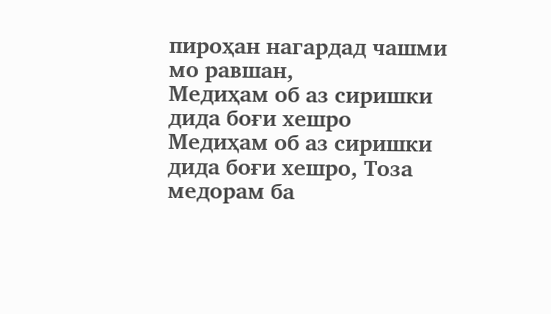пироҳан нагардад чашми мо равшан,
Медиҳам об аз сиришки дида боғи хешро
Медиҳам об аз сиришки дида боғи хешро, Тоза медорам ба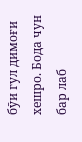бӯи гул димоғи хешро. Бода чун бар лаб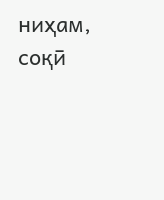ниҳам, соқӣ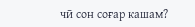чӣ сон соғар кашам?